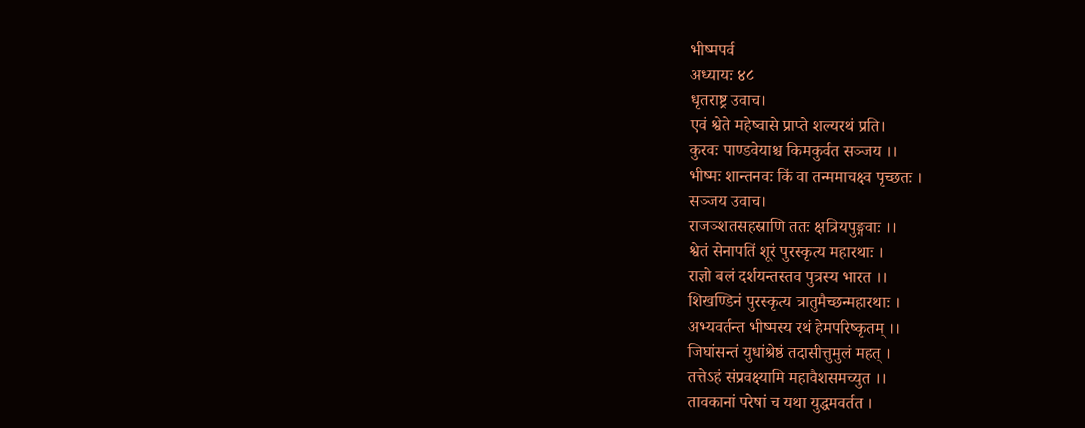भीष्मपर्व
अध्यायः ४८
धृतराष्ट्र उवाच।
एवं श्वेते महेष्वासे प्राप्ते शल्यरथं प्रति।
कुरवः पाण्डवेयाश्च किमकुर्वत सञ्जय ।।
भीष्मः शान्तनवः किं वा तन्ममाचक्ष्व पृच्छतः ।
सञ्जय उवाच।
राजञ्शतसहस्राणि ततः क्षत्रियपुङ्गवाः ।।
श्वेतं सेनापतिं शूरं पुरस्कृत्य महारथाः ।
राज्ञो बलं दर्शयन्तस्तव पुत्रस्य भारत ।।
शिखण्डिनं पुरस्कृत्य त्रातुमैच्छन्महारथाः ।
अभ्यवर्तन्त भीष्मस्य रथं हेमपरिष्कृतम् ।।
जिघांसन्तं युधांश्रेष्ठं तदासीत्तुमुलं महत् ।
तत्तेऽहं संप्रवक्ष्यामि महावैशसमच्युत ।।
तावकानां परेषां च यथा युद्धमवर्तत ।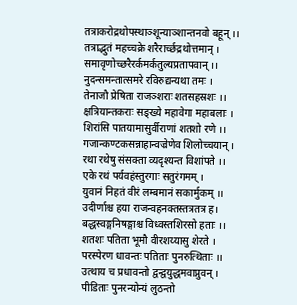तत्राकरोद्रथोपस्थाञ्शून्याञ्शान्तनवो बहून् ।।
तत्राद्भुतं महच्चक्रे शरैरार्च्छद्रथोत्तमान् ।
समावृणोच्छरैरर्कमर्कतुल्यप्रतापवान् ।।
नुदन्समन्तात्समरे रविरुद्यन्यथा तमः ।
तेनाजौ प्रेषिता राजञ्शराः शतसहस्रशः ।।
क्षत्रियान्तकराः सङ्ख्ये महावेगा महाबलाः ।
शिरांसि पातयामासुर्वीराणां शतशो रणे ।।
गजान्कण्टकसन्नाहान्वज्रेणेव शिलोच्चयान् ।
रथा रथेषु संसक्ता व्यदृश्यन्त विशांपते ।।
एके रथं पर्यवहंस्तुरगाः सतुरंगमम् ।
युवानं निहतं वीरं लम्बमानं सकार्मुकम् ।।
उदीर्णाश्च हया राजन्वहनक्तस्तत्रतत्र ह।
बद्धस्वङ्गनिषङ्गाश्च विध्वस्तशिरसो हताः ।।
शतशः पतिता भूमौ वीरशय्यासु शेरते ।
परस्पेरण धावन्तः पतिताः पुनरुत्थिताः ।।
उत्थाय च प्रधावन्तो द्वन्द्वयुद्धमवाप्नुवन् ।
पीडिताः पुनरन्योन्यं लुठन्तो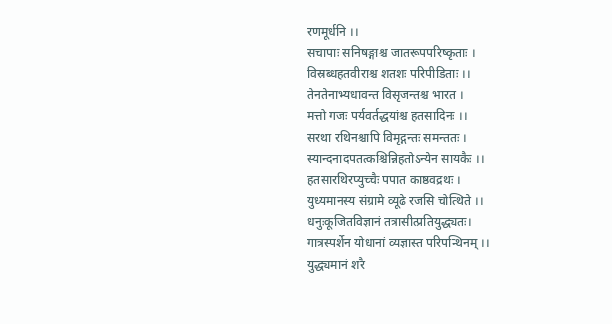रणमूर्धनि ।।
सचापाः सनिषङ्गाश्च जातरूपपरिष्कृताः ।
विस्रब्धहतवीराश्च शतशः परिपीडिताः ।।
तेनतेनाभ्यधावन्त विसृजन्तश्च भारत ।
मत्तो गजः पर्यवर्तद्धयांश्च हतसादिनः ।।
सरथा रथिनश्चापि विमृद्गन्तः समन्ततः ।
स्यान्दनादपतत्कश्चिन्निहतोऽन्येन सायकैः ।।
हतसारथिरप्युच्चैः पपात काष्ठवद्रथः ।
युध्यमानस्य संग्रामे व्यूढे रजसि चोत्थिते ।।
धनुःकूजितविज्ञानं तत्रासीत्प्रतियुद्ध्यतः।
गात्रस्पर्शेन योधानां व्यज्ञास्त परिपन्थिनम् ।।
युद्ध्यमानं शरै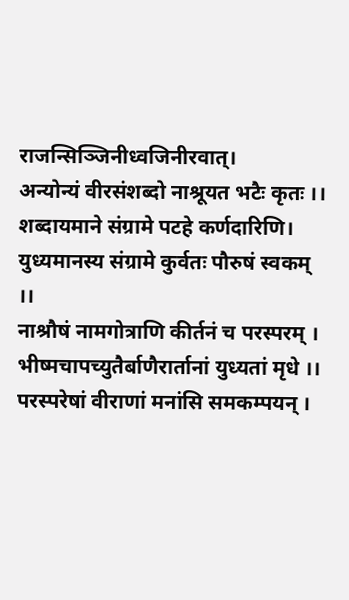राजन्सिञ्जिनीध्वजिनीरवात्।
अन्योन्यं वीरसंशब्दो नाश्रूयत भटैः कृतः ।।
शब्दायमाने संग्रामे पटहे कर्णदारिणि।
युध्यमानस्य संग्रामे कुर्वतः पौरुषं स्वकम् ।।
नाश्रौषं नामगोत्राणि कीर्तनं च परस्परम् ।
भीष्मचापच्युतैर्बाणैरार्तानां युध्यतां मृधे ।।
परस्परेषां वीराणां मनांसि समकम्पयन् ।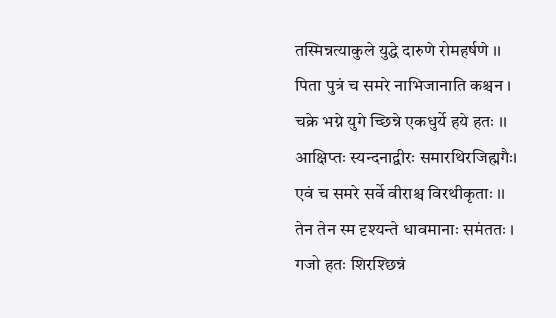तस्मिन्नत्याकुले युद्धे दारुणे रोमहर्षणे ।।
पिता पुत्रं च समरे नाभिजानाति कश्चन ।
चक्रे भग्ने युगे च्छिन्ने एकधुर्ये हये हतः ।।
आक्षिप्तः स्यन्दनाद्वीरः समारथिरजिह्मगैः।
एवं च समरे सर्वे वीराश्च विरथीकृताः ।।
तेन तेन स्म दृश्यन्ते धावमानाः समंततः ।
गजो हतः शिरश्छिन्नं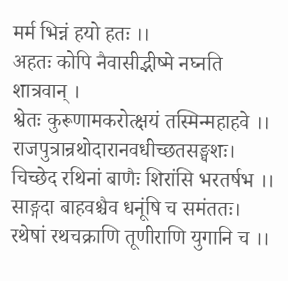मर्म भिन्नं हयो हतः ।।
अहतः कोपि नैवासीद्भीष्मे नघ्नति शात्रवान् ।
श्वेतः कुरूणामकरोत्क्षयं तस्मिन्महाहवे ।।
राजपुत्रान्रथोदारानवधीच्छतसङ्घशः।
चिच्छेद रथिनां बाणैः शिरांसि भरतर्षभ ।।
साङ्गदा बाहवश्चैव धनूंषि च समंततः।
रथेषां रथचक्राणि तूणीराणि युगानि च ।।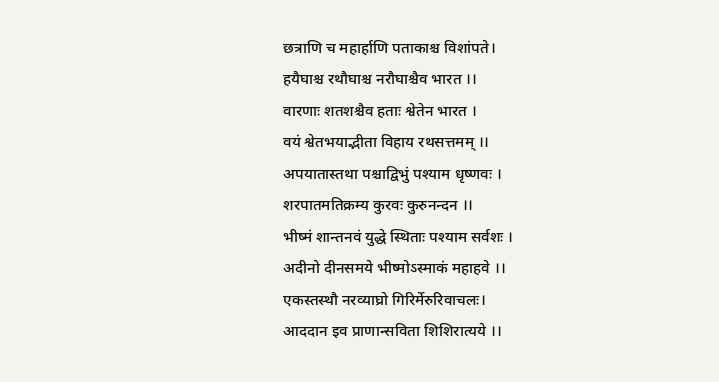छत्राणि च महार्हाणि पताकाश्च विशांपते।
हयैघाश्च रथौघाश्च नरौघाश्चैव भारत ।।
वारणाः शतशश्चैव हताः श्वेतेन भारत ।
वयं श्वेतभयाद्भीता विहाय रथसत्तमम् ।।
अपयातास्तथा पश्चाद्विभुं पश्याम धृष्णवः ।
शरपातमतिक्रम्य कुरवः कुरुनन्दन ।।
भीष्मं शान्तनवं युद्धे स्थिताः पश्याम सर्वशः ।
अदीनो दीनसमये भीष्मोऽस्माकं महाहवे ।।
एकस्तस्थौ नरव्याघ्रो गिरिर्मेरुरिवाचलः।
आददान इव प्राणान्सविता शिशिरात्यये ।।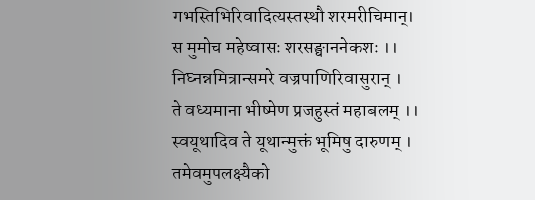गभस्तिभिरिवादित्यस्तस्थौ शरमरीचिमान्।
स मुमोच महेष्वासः शरसङ्घाननेकशः ।।
निघ्नन्नमित्रान्समरे वज्रपाणिरिवासुरान् ।
ते वध्यमाना भीष्मेण प्रजहुस्तं महाबलम् ।।
स्वयूथादिव ते यूथान्मुक्तं भूमिषु दारुणम् ।
तमेवमुपलक्ष्यैको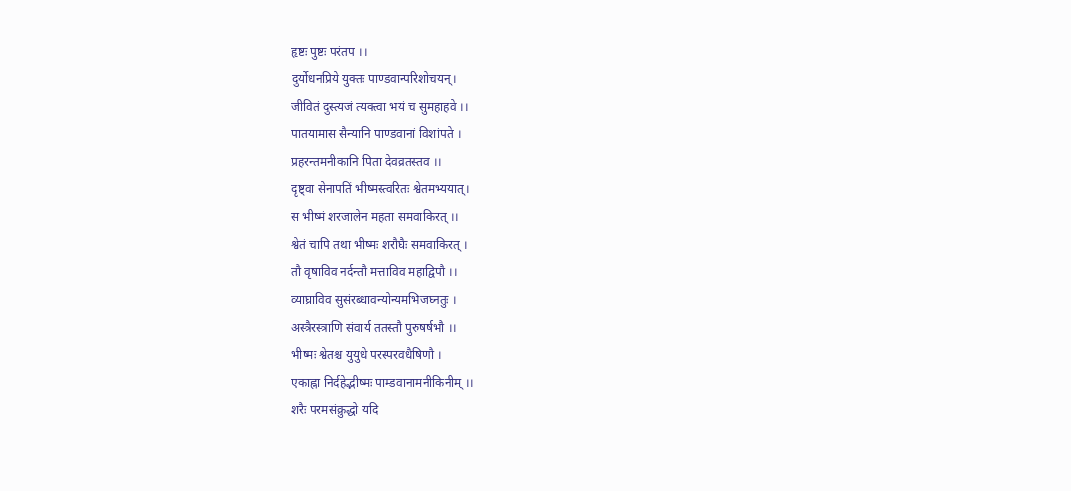हृष्टः पुष्टः परंतप ।।
दुर्योधनप्रिये युक्तः पाण्डवान्परिशोचयन्।
जीवितं दुस्त्यजं त्यक्त्वा भयं च सुमहाहवे ।।
पातयामास सैन्यानि पाण्डवानां विशांपते ।
प्रहरन्तमनीकानि पिता देवव्रतस्तव ।।
दृष्ट्वा सेनापतिं भीष्मस्त्वरितः श्वेतमभ्ययात्।
स भीष्मं शरजालेन महता समवाकिरत् ।।
श्वेतं चापि तथा भीष्मः शरौघैः समवाकिरत् ।
तौ वृषाविव नर्दन्तौ मत्ताविव महाद्विपौ ।।
व्याघ्राविव सुसंरब्धावन्योन्यमभिजघ्नतुः ।
अस्त्रैरस्त्राणि संवार्य ततस्तौ पुरुषर्षभौ ।।
भीष्मः श्वेतश्च युयुधे परस्परवधैषिणौ ।
एकाह्ना निर्दहेद्भीष्मः पाम्डवानामनीकिनीम् ।।
शरैः परमसंक्रुद्धो यदि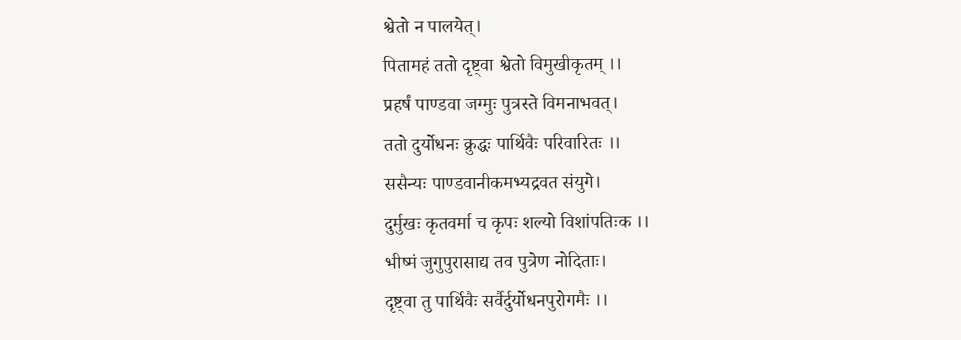श्वेतो न पालयेत्।
पितामहं ततो दृष्ट्वा श्वेतो विमुखीकृतम् ।।
प्रहर्षं पाण्डवा जग्मुः पुत्रस्ते विमनाभवत्।
ततो दुर्योधनः क्रुद्धः पार्थिवैः परिवारितः ।।
ससैन्यः पाण्डवानीकमभ्यद्रवत संयुगे।
दुर्मुखः कृतवर्मा च कृपः शल्यो विशांपतिःक ।।
भीष्मं जुगुपुरासाद्य तव पुत्रेण नोदिताः।
दृष्ट्वा तु पार्थिवैः सर्वैर्दुर्योधनपुरोगमैः ।।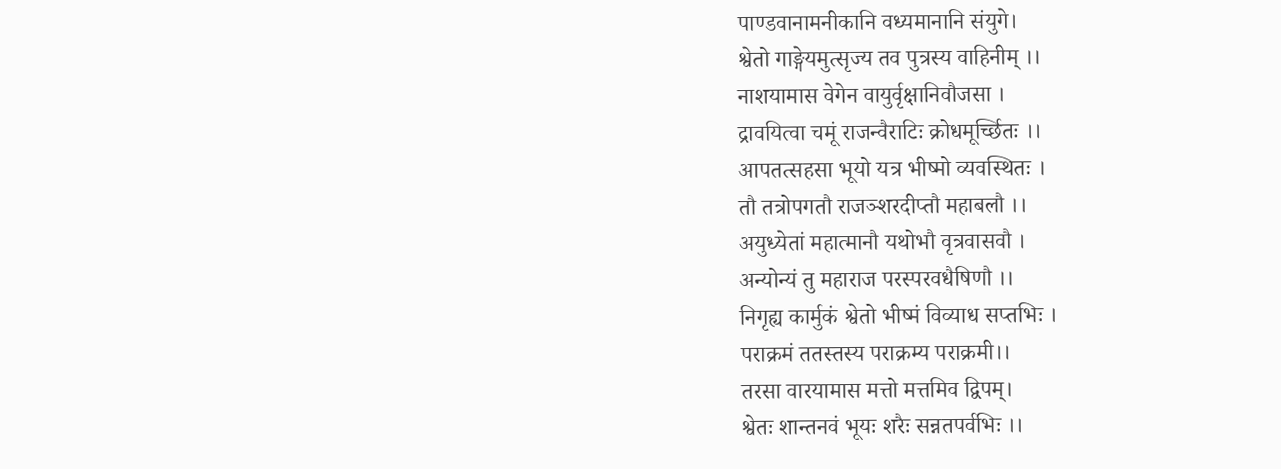पाण्डवानामनीकानि वध्यमानानि संयुगे।
श्वेतो गाङ्गेयमुत्सृज्य तव पुत्रस्य वाहिनीम् ।।
नाशयामास वेगेन वायुर्वृक्षानिवौजसा ।
द्रावयित्वा चमूं राजन्वैराटिः क्रोधमूर्च्छितः ।।
आपतत्सहसा भूयो यत्र भीष्मो व्यवस्थितः ।
तौ तत्रोपगतौ राजञ्शरदीप्तौ महाबलौ ।।
अयुध्येतां महात्मानौ यथोभौ वृत्रवासवौ ।
अन्योन्यं तु महाराज परस्परवधैषिणौ ।।
निगृह्य कार्मुकं श्वेतो भीष्मं विव्याध सप्तभिः ।
पराक्रमं ततस्तस्य पराक्रम्य पराक्रमी।।
तरसा वारयामास मत्तो मत्तमिव द्विपम्।
श्वेतः शान्तनवं भूयः शरैः सन्नतपर्वभिः ।।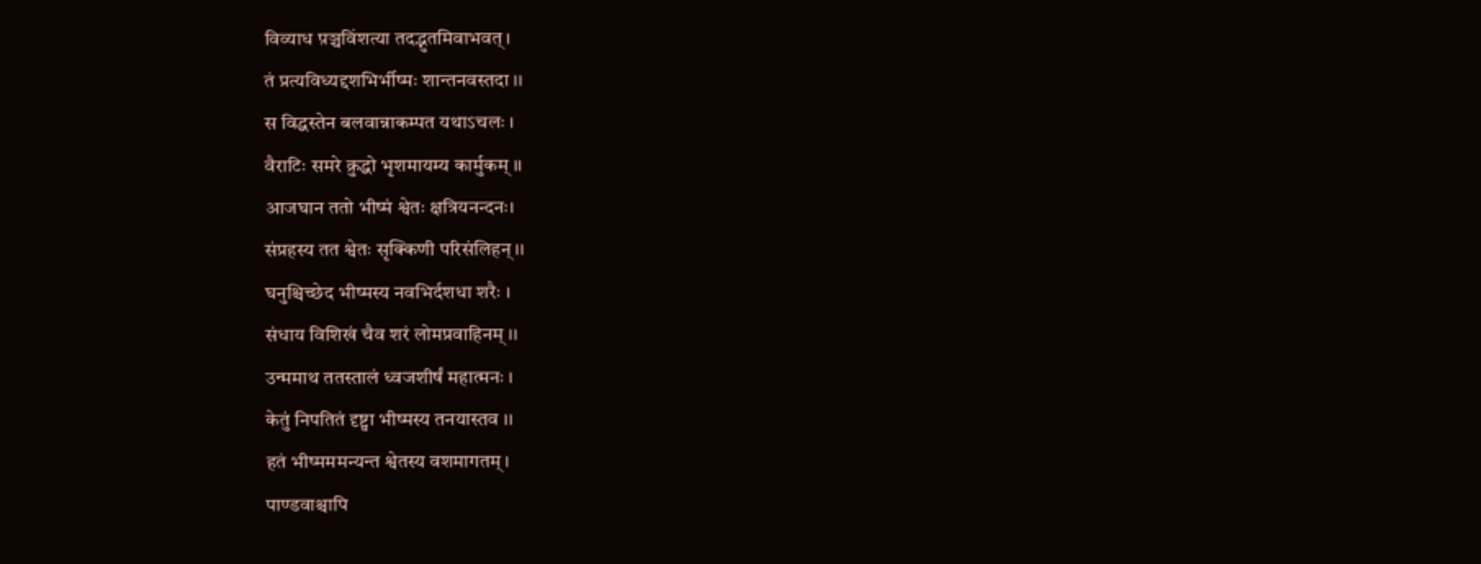विव्याध प़ञ्चविंशत्या तदद्भुतमिवाभवत्।
तं प्रत्यविध्यद्दशभिर्भीष्मः शान्तनवस्तदा ।।
स विद्धस्तेन बलवान्नाकम्पत यथाऽचलः ।
वैराटिः समरे क्रुद्धो भृशमायम्य कार्मुकम् ।।
आजघान ततो भीष्मं श्वेतः क्षत्रियनन्दनः।
संप्रहस्य तत श्वेतः सृक्किणी परिसंलिहन् ।।
घनुश्चिच्छेद भीष्मस्य नवभिर्दशधा शरैः ।
संधाय विशिखं चैव शरं लोमप्रवाहिनम् ।।
उन्ममाथ ततस्तालं ध्वजशीर्षं महात्मनः ।
केतुं निपतितं दृष्ट्वा भीष्मस्य तनयास्तव ।।
हतं भीष्मममन्यन्त श्वेतस्य वशमागतम्।
पाण्डवाश्चापि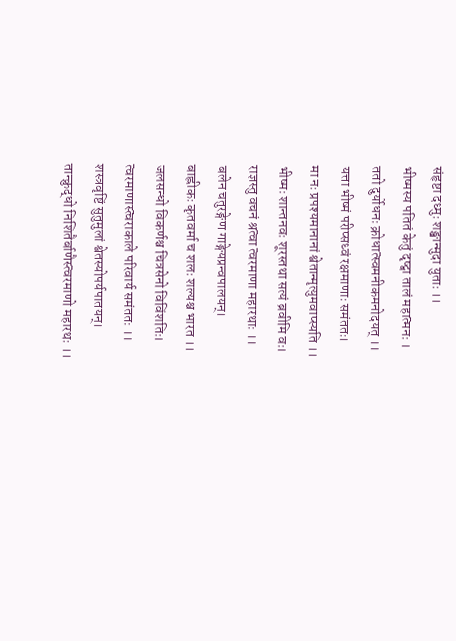संहृष्टा दध्मुः शङ्खान्मुदा युताः ।।
भीष्मस्य पतितं केतुं दृष्ट्वा तालं महात्मनः ।
ततो दुर्योधनः क्रोधात्स्वमनीकमनोदयत् ।।
यत्ता भीष्मं परीप्सध्वं रक्षमाणाः समंततः।
मा नः प्रपश्यमानानां श्वेतान्मृत्युमवाप्स्यति ।।
भीष्मः शान्तनवः शूरस्तथा सत्यं ब्रवीमि वः।
राज्ञस्तु वचनं श्रत्वा त्वरमाणा महारथाः ।।
बलेन चतुरङ्गेण गाङ्गेयप्रन्वपालयन्।
बाह्लीकः कृतवर्मा च शलः शल्यश्च भारत ।।
जलसन्धो विकर्णश्च चित्रसेनो विविंशतिः।
त्वरमाणास्त्वराकाले परिवार्य समंततः ।।
शस्त्रवृष्टिं सुतुमुलां श्वेतस्योपर्यपातयन्।
तान्क्रुद्धो निशितैर्बाणैस्त्वरमाणो महारथः ।।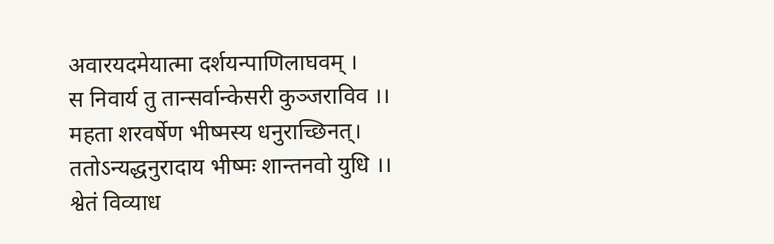अवारयदमेयात्मा दर्शयन्पाणिलाघवम् ।
स निवार्य तु तान्सर्वान्केसरी कुञ्जराविव ।।
महता शरवर्षेण भीष्मस्य धनुराच्छिनत्।
ततोऽन्यद्धनुरादाय भीष्मः शान्तनवो युधि ।।
श्वेतं विव्याध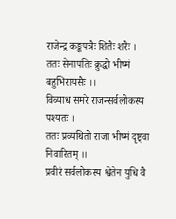राजेन्द्र कङ्कपत्रैः शितैः शरैः ।
ततः सेनापतिः क्रुद्धो भीष्मं बहुभिरायसैः ।।
विव्याध समरे राजन्सर्वलोकस्य पश्यतः ।
ततः प्रव्यथितो राजा भीष्मं दृष्ट्वा निवारितम् ।।
प्रवीरं सर्वलोकस्य श्वेतेन युधि वै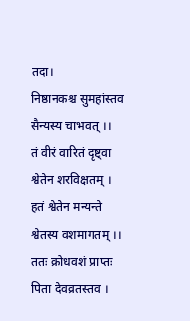तदा।
निष्ठानकश्च सुमहांस्तव सैन्यस्य चाभवत् ।।
तं वीरं वारितं दृष्ट्वा श्वेतेन शरविक्षतम् ।
हतं श्वेतेन मन्यन्ते श्वेतस्य वशमागतम् ।।
ततः क्रोधवशं प्राप्तः पिता देवव्रतस्तव ।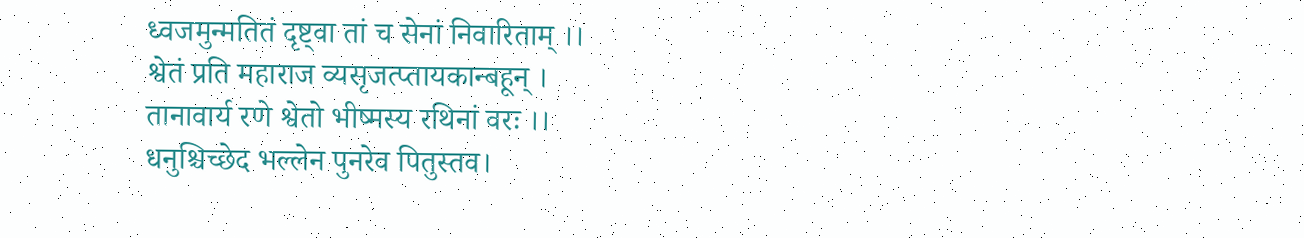ध्वजमुन्मतितं दृष्ट्वा तां च सेनां निवारिताम् ।।
श्वेतं प्रति महाराज व्यसृजत्प्तायकान्बहून् ।
तानावार्य रणे श्वेतो भीष्मस्य रथिनां वरः ।।
धनुश्चिच्छेद भल्लेन पुनरेव पितुस्तव।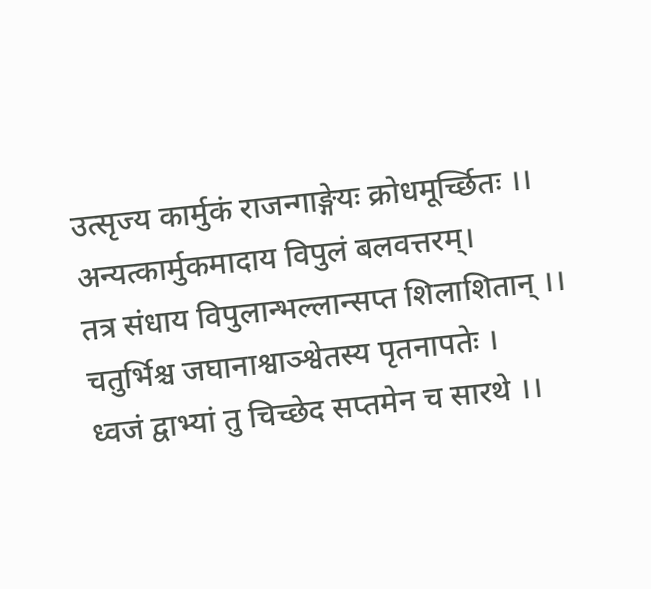उत्सृज्य कार्मुकं राजन्गाङ्गेयः क्रोधमूर्च्छितः ।।
अन्यत्कार्मुकमादाय विपुलं बलवत्तरम्।
तत्र संधाय विपुलान्भल्लान्सप्त शिलाशितान् ।।
चतुर्भिश्च जघानाश्वाञ्श्वेतस्य पृतनापतेः ।
ध्वजं द्वाभ्यां तु चिच्छेद सप्तमेन च सारथे ।।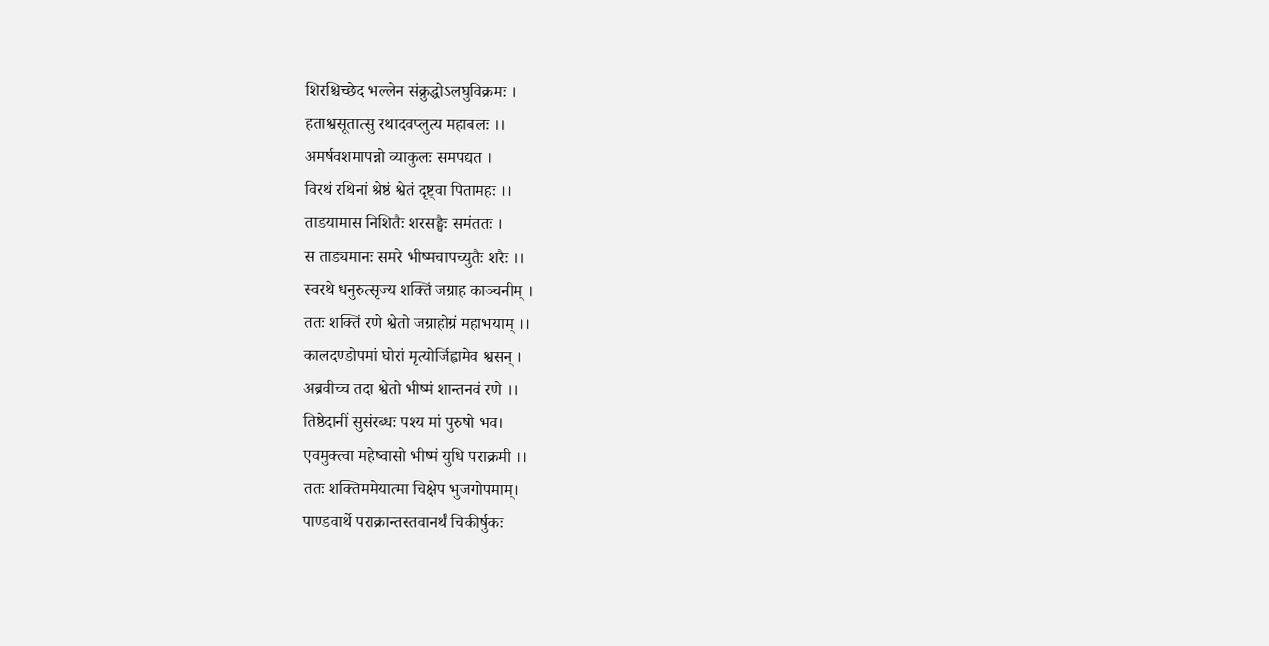शिरश्चिच्छेद भल्लेन संक्रुद्धोऽलघुविक्रमः ।
हताश्वसूतात्सु रथादवप्लुत्य महाबलः ।।
अमर्षवशमापन्नो व्याकुलः समपद्यत ।
विरथं रथिनां श्रेष्ठं श्वेतं दृष्ट्वा पितामहः ।।
ताडयामास निशितैः शरसङ्घैः समंततः ।
स ताड्यमानः समरे भीष्मचापच्युतैः शरैः ।।
स्वरथे धनुरुत्सृज्य शक्तिं जग्राह काञ्चनीम् ।
ततः शक्तिं रणे श्वेतो जग्राहोग्रं महाभयाम् ।।
कालदण्डोपमां घोरां मृत्योर्जिह्वामेव श्वसन् ।
अब्रवीच्च तदा श्वेतो भीष्मं शान्तनवं रणे ।।
तिष्ठेदानीं सुसंरब्धः पश्य मां पुरुषो भव।
एवमुक्त्वा महेष्वासो भीष्मं युधि पराक्रमी ।।
ततः शक्तिममेयात्मा चिक्षेप भुजगोपमाम्।
पाण्डवार्थे पराक्रान्तस्तवानर्थं चिकीर्षुकः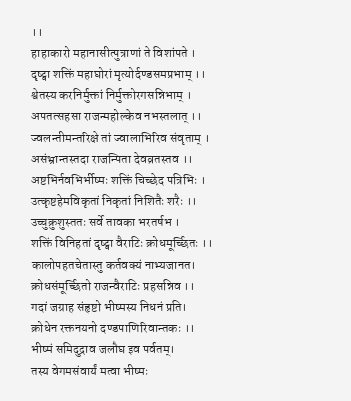।।
हाहाकारो महानासीत्पुत्राणां ते विशांपते ।
दृष्ट्वा शक्तिं महाघोरां मृत्योर्दण्डसमप्रभाम् ।।
श्वेतस्य करनिर्मुक्तां निर्मुक्तोरगसन्निभाम् ।
अपतत्सहसा राजन्महोल्केव नभस्तलात् ।।
ज्वलन्तीमन्तरिक्षे तां ज्वालाभिरिव संवृताम् ।
असंभ्रान्तस्तदा राजन्पिता देवव्रतस्तव ।।
अष्टभिर्नवभिर्भीष्मः शक्तिं चिच्छेद पत्रिभिः ।
उत्कृष्टहेमविकृतां निकृतां निशितैः शरैः ।।
उच्चुक्रुशुस्ततः सर्वे तावका भरतर्षभ ।
शक्तिं विनिहतां दृष्ट्वा वैराटिः क्रोधमूर्च्छितः ।।
कालोपहतचेतास्तु कर्तवक्यं नाभ्यजानत।
क्रोधसंमूर्च्छितो राजन्वैराटिः प्रहसन्निव ।।
गदां जग्राह संहृष्टो भीष्मस्य निधनं प्रति।
क्रोधेन रक्तनयनो दण्डपाणिरिवान्तकः ।।
भीष्मं समिदुद्राव जलौघ इव पर्वतम्।
तस्य वेगमसंवार्यं मत्वा भीष्मः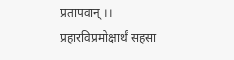प्रतापवान् ।।
प्रहारविप्रमोक्षार्थं सहसा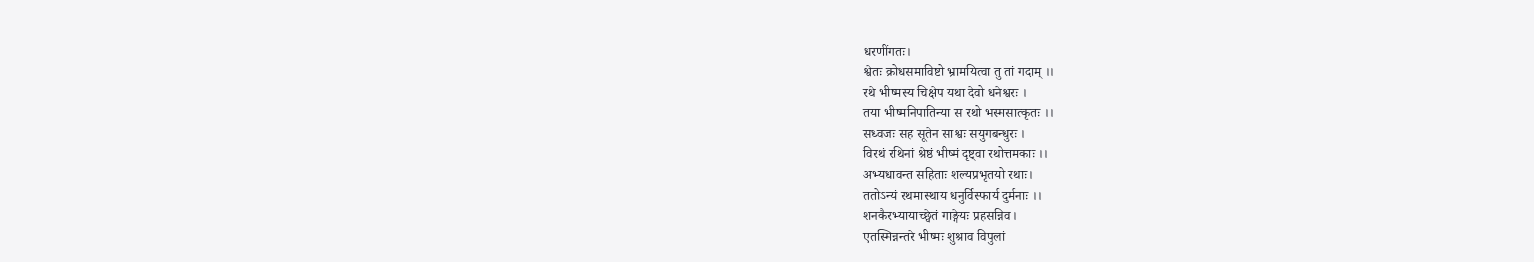धरणींगतः।
श्वेतः क्रोधसमाविष्टो भ्रामयित्वा तु तां गदाम् ।।
रथे भीष्मस्य चिक्षेप यथा देवो धनेश्वरः ।
तया भीष्मनिपातिन्या स रथो भस्मसात्कृतः ।।
सध्वजः सह सूतेन साश्वः सयुगबन्धुरः ।
विरथं रथिनां श्रेष्ठं भीष्मं दृष्ट्वा रथोत्तमकाः ।।
अभ्यधावन्त सहिताः शल्यप्रभृतयो रथाः।
ततोऽन्यं रथमास्थाय धनुर्विस्फार्य दुर्मनाः ।।
शनकैरभ्यायाच्छ्वेतं गाङ्गेयः प्रहसन्निव।
एतस्मिन्नन्तरे भीष्मः शुश्राव विपुलां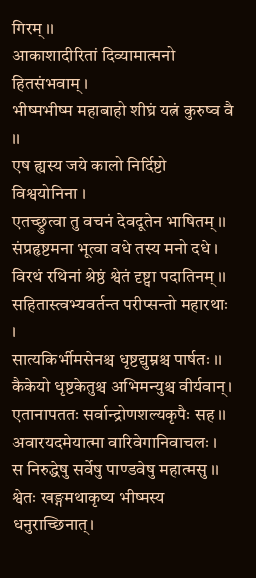गिरम् ।।
आकाशादीरितां दिव्यामात्मनो हितसंभवाम् ।
भीष्मभीष्म महाबाहो शीघ्रं यत्नं कुरुष्व वै ।।
एष ह्यस्य जये कालो निर्दिष्टो विश्वयोनिना ।
एतच्छ्रुत्वा तु वचनं देवदूतेन भाषितम् ।।
संप्रहृष्टमना भूत्वा वधे तस्य मनो दधे ।
विरथं रथिनां श्रेष्ठं श्वेतं दृष्ट्वा पदातिनम् ।।
सहितास्त्वभ्यवर्तन्त परीप्सन्तो महारथाः ।
सात्यकिर्भीमसेनश्च धृष्टद्युम्नश्च पार्षतः ।।
कैकेयो धृष्टकेतुश्च अभिमन्युश्च वीर्यवान्।
एतानापततः सर्वान्द्रोणशल्यकृपैः सह ।।
अवारयदमेयात्मा वारिवेगानिवाचलः ।
स निरुद्धेषु सर्वेषु पाण्डवेषु महात्मसु ।।
श्वेतः खङ्गमथाकृष्य भीष्मस्य धनुराच्छिनात्।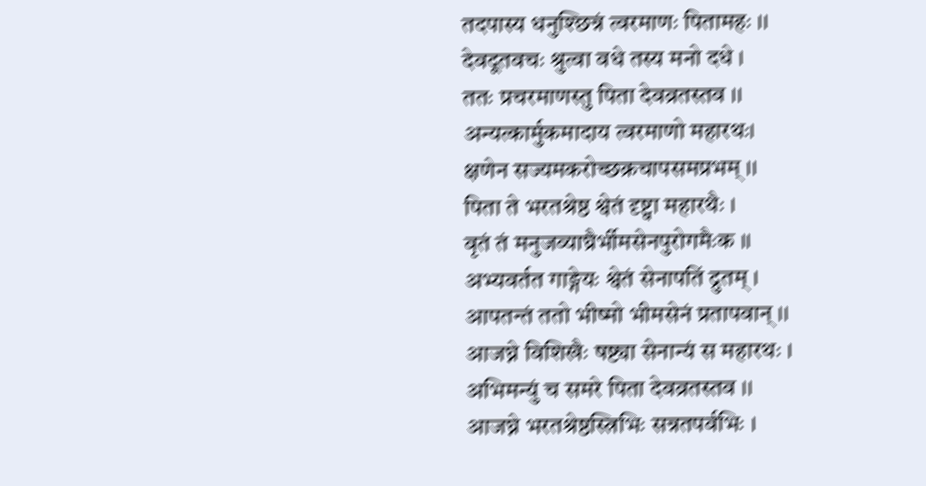तदपास्य धनुश्छिन्नं त्वरमाणः पितामहः ।।
देवदूतवचः श्रुत्वा वधे तस्य मनो दधे ।
ततः प्रचरमाणस्तु पिता देवव्रतस्तव ।।
अन्यत्कार्मुकमादाय त्वरमाणो महारथः।
क्षणेन सज्यमकरोच्छक्रचापसमप्रभम् ।।
पिता ते भरतश्रेष्ठ श्वेतं दृष्ट्वा महारथैः ।
वृतं तं मनुजव्याघ्रैर्भीमसेनपुरोगमैःक ।।
अभ्यवर्तत गाङ्गेयः श्वेतं सेनापतिं द्रुतम् ।
आपतन्तं ततो भीष्मो भीमसेनं प्रतापवान् ।।
आजघ्ने विशिखैः षष्ट्या सेनान्यं स महारथः ।
अभिमन्युं च समरे पिता देवव्रतस्तव ।।
आजघ्ने भरतश्रेष्ठस्त्रिभिः सन्नतपर्वभिः ।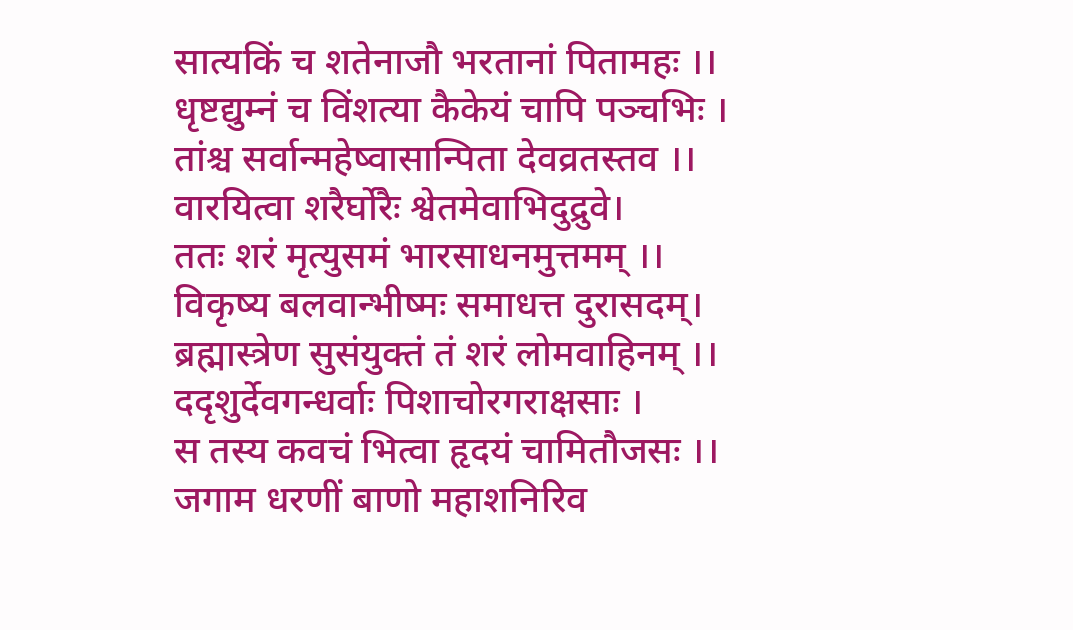सात्यकिं च शतेनाजौ भरतानां पितामहः ।।
धृष्टद्युम्नं च विंशत्या कैकेयं चापि पञ्चभिः ।
तांश्च सर्वान्महेष्वासान्पिता देवव्रतस्तव ।।
वारयित्वा शरैर्घोरैः श्वेतमेवाभिदुद्रुवे।
ततः शरं मृत्युसमं भारसाधनमुत्तमम् ।।
विकृष्य बलवान्भीष्मः समाधत्त दुरासदम्।
ब्रह्मास्त्रेण सुसंयुक्तं तं शरं लोमवाहिनम् ।।
ददृशुर्देवगन्धर्वाः पिशाचोरगराक्षसाः ।
स तस्य कवचं भित्वा हृदयं चामितौजसः ।।
जगाम धरणीं बाणो महाशनिरिव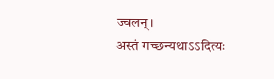ज्वलन्।
अस्तं गच्छन्यथाऽऽदित्यः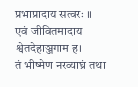प्रभाप्रादाय सत्वरः ।।
एवं जीवितमादाय श्वेतदेहाञ्जगाम ह।
तं भीष्मेण नरव्याघ्रं तथा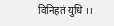विनिहतं युधि ।।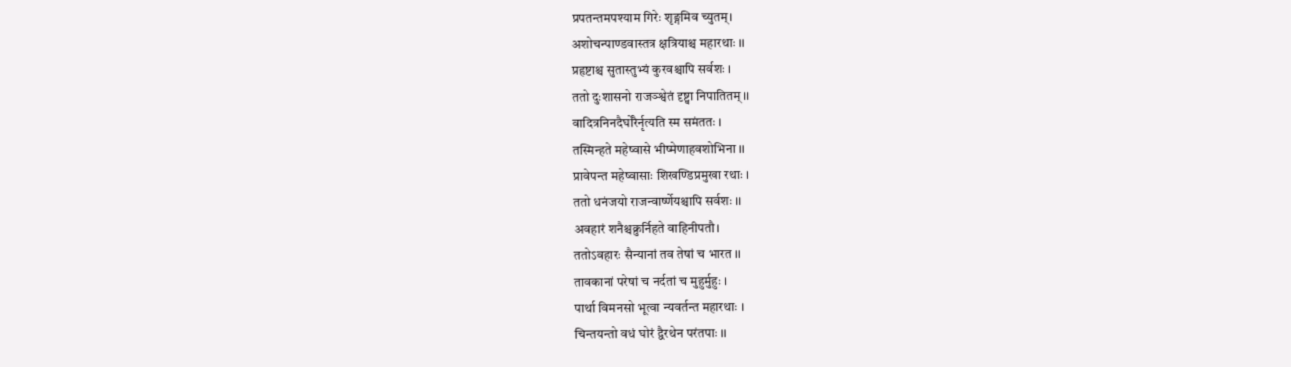प्रपतन्तमपश्याम गिरेः शृङ्गमिव च्युतम्।
अशोचन्पाण्डवास्तत्र क्षत्रियाश्च महारथाः ।।
प्रहृष्टाश्च सुतास्तुभ्यं कुरवश्चापि सर्वशः ।
ततो दुःशासनो राजञ्श्वेतं दृष्ट्वा निपातितम् ।।
वादित्रनिनदैर्घोरैर्नृत्यति स्म समंततः ।
तस्मिन्हते महेष्वासे भीष्मेणाहवशोभिना ।।
प्रावेपन्त महेष्वासाः शिखण्डिप्रमुखा रथाः ।
ततो धनंजयो राजन्वार्ष्णेयश्चापि सर्वशः ।।
अवहारं शनैश्चक्रुर्निहते वाहिनीपतौ।
ततोऽवहारः सैन्यानां तव तेषां च भारत ।।
तावकानां परेषां च नर्दतां च मुहुर्मुहुः ।
पार्था विमनसो भूत्वा न्यवर्तन्त महारथाः ।
चिन्तयन्तो वधं घोरं द्वैरथेन परंतपाः ।।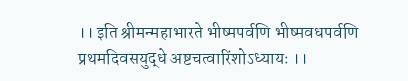।। इति श्रीमन्महाभारते भीष्मपर्वणि भीष्मवधपर्वणि
प्रथमदिवसयुद्धे अष्टचत्वारिंशोऽध्यायः ।।